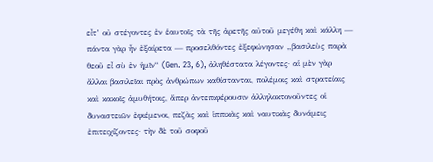εἶτ’ οὐ στέγοντες ἐν ἑαυτοῖς τὰ τῆς ἀρετῆς αὐτοῦ μεγέθη καὶ κάλλη — πάντα γὰρ ἦν ἐξαίρετα — προσελθόντες ἐξεφώνησαν „βασιλεὺς παρὰ θεοῦ εἶ σὺ ἐν ἡμῖν“ (Gen. 23, 6), ἀληθέστατα λέγοντες· αἱ μὲν γὰρ ἄλλαι βασιλεῖαι πρὸς ἀνθρώπων καθίστανται, πολέμοις καὶ στρατείαις καὶ κακοῖς ἀμυθήτοις, ἅπερ ἀντεπιφέρουσιν ἀλληλοκτονοῦντες οἱ δυναστειῶν ἐφιέμενοι, πεζὰς καὶ ἱππικὰς καὶ ναυτικὰς δυνάμεις ἐπιτειχίζοντες· τὴν δὲ τοῦ σοφοῦ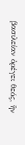βασιλείαν ὀρέγει θεός, ἣν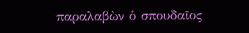παραλαβὼν ὁ σπουδαῖος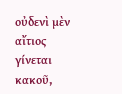οὐδενὶ μὲν αἴτιος γίνεται κακοῦ,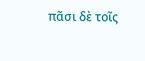πᾶσι δὲ τοῖς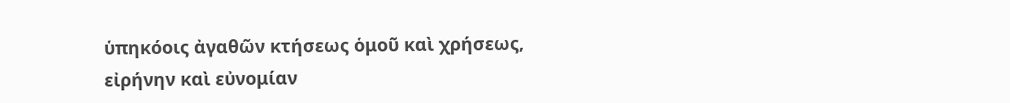ὑπηκόοις ἀγαθῶν κτήσεως ὁμοῦ καὶ χρήσεως, εἰρήνην καὶ εὐνομίαν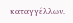καταγγέλλων.